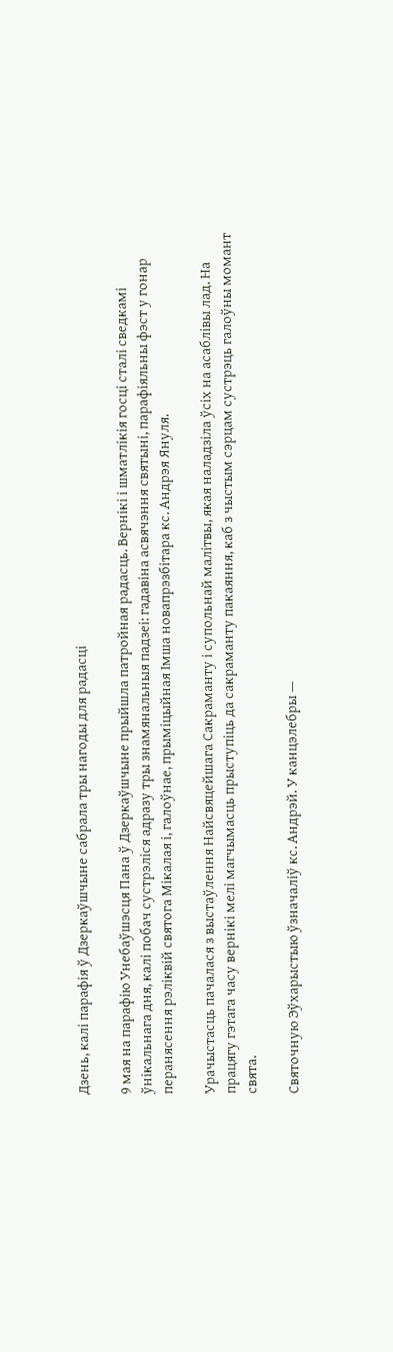Дзень, калі парафія ў Дзеркаўшчыне сабрала тры нагоды для радасці

9 мая на парафію Унебаўшэсця Пана ў Дзеркаўшчыне прыйшла патройная радасць. Вернікі і шматлікія госці сталі сведкамі ўнікальнага дня, калі побач сустрэліся адразу тры знамянальныя падзеі: гадавіна асвячэння святыні, парафіяльны фэст у гонар перанясення рэліквій святога Мікалая і, галоўнае, прыміцыйная Імша новапрэзбітара кс. Андрэя Януля.

Урачыстасць пачалася з выстаўлення Найсвяцейшага Сакраманту і супольнай малітвы, якая наладзіла ўсіх на асаблівы лад. На працягу гэтага часу вернікі мелі магчымасць прыступіць да сакраманту пакаяння, каб з чыстым сэрцам сустрэць галоўны момант свята.

Святочную Эўхарыстыю ўзначаліў кс. Андрэй. У канцэлебры —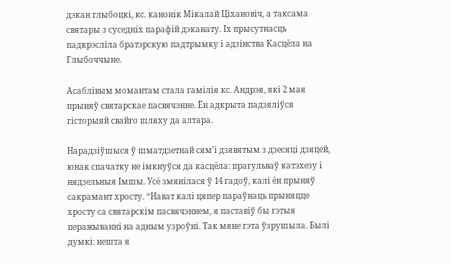дэкан глыбоцкі, кс. канонік Мікалай Ціхановіч, а таксама святары з суседніх парафій дэканату. Іх прысутнасць падкрэсліла братэрскую падтрымку і адзінства Касцёла на Глыбоччыне.

Асаблівым момантам стала гамілія кс. Андрэя, які 2 мая прыняў святарскае пасвячэнне. Ён адкрыта падзяліўся гісторыяй свайго шляху да алтара.

Нарадзіўшыся ў шматдзетнай сям’і дзявятым з дзесяці дзяцей, юнак спачатку не імкнуўся да касцёла: прагульваў катэхезу і нядзельныя Імшы. Усё змянілася ў 14 гадоў, калі ён прыняў сакрамант хросту. “Нават калі цяпер параўнаць прыняцце хросту са святарскім пасвячэннем, я паставіў бы гэтыя перажыванні на адным узроўні. Так мяне гэта ўзрушыла. Былі думкі: нешта я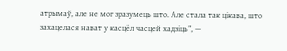атрымаў, але не мог зразумець што. Але стала так цікава, што захацелася нават у касцёл часцей хадзіць”, —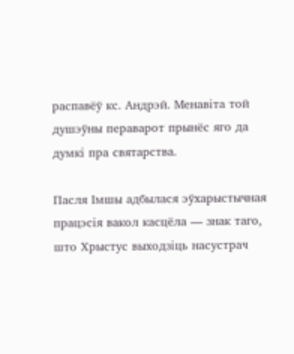распавёў кс. Андрэй. Менавіта той душэўны пераварот прынёс яго да думкі пра святарства.

Пасля Імшы адбылася эўхарыстычная працэсія вакол касцёла — знак таго, што Хрыстус выходзіць насустрач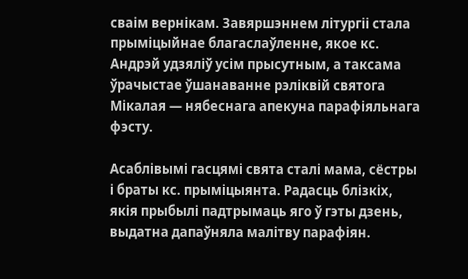сваім вернікам. Завяршэннем літургіі стала прыміцыйнае благаслаўленне, якое кс. Андрэй удзяліў усім прысутным, а таксама ўрачыстае ўшанаванне рэліквій святога Мікалая — нябеснага апекуна парафіяльнага фэсту.

Асаблівымі гасцямі свята сталі мама, сёстры і браты кс. прыміцыянта. Радасць блізкіх, якія прыбылі падтрымаць яго ў гэты дзень, выдатна дапаўняла малітву парафіян.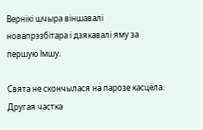Вернікі шчыра віншавалі новапрэзбітара і дзякавалі яму за першую Імшу.

Свята не скончылася на парозе касцёла. Другая частка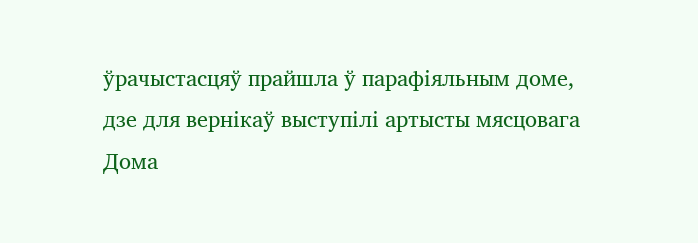ўрачыстасцяў прайшла ў парафіяльным доме, дзе для вернікаў выступілі артысты мясцовага Дома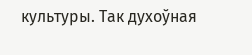культуры. Так духоўная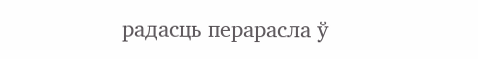радасць перарасла ў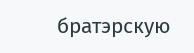братэрскую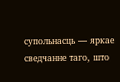супольнасць — яркае сведчанне таго, што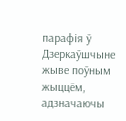парафія ў Дзеркаўшчыне жыве поўным жыццём, адзначаючы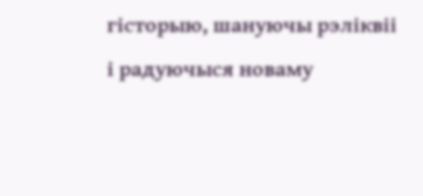гісторыю, шануючы рэліквіі і радуючыся новаму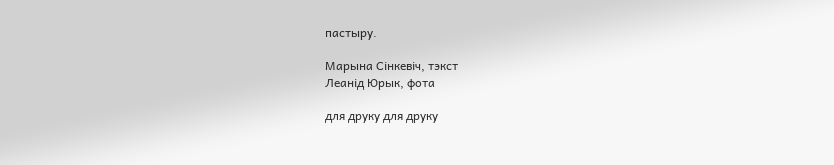пастыру.

Марына Сінкевіч, тэкст
Леанід Юрык, фота

для друку для друку